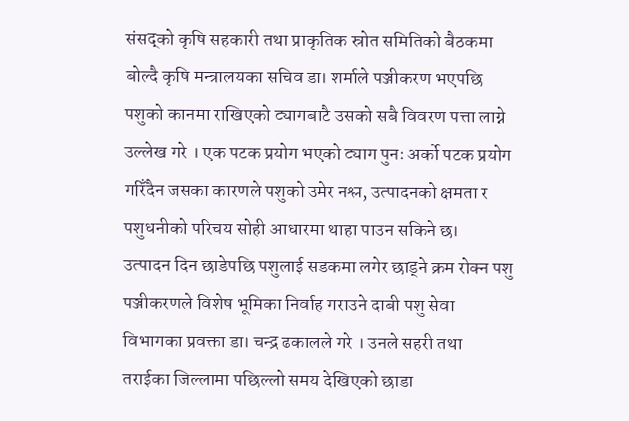संसद्को कृषि सहकारी तथा प्राकृतिक स्रोत समितिको बैठकमा बोल्दै कृषि मन्त्रालयका सचिव डा। शर्माले पञ्जीकरण भएपछि पशुको कानमा राखिएको ट्यागबाटै उसको सबै विवरण पत्ता लाग्ने उल्लेख गरे । एक पटक प्रयोग भएको ट्याग पुनः अर्को पटक प्रयोग गरिँदैन जसका कारणले पशुको उमेर नश्ल, उत्पादनको क्षमता र पशुधनीको परिचय सोही आधारमा थाहा पाउन सकिने छ।
उत्पादन दिन छाडेपछि पशुलाई सडकमा लगेर छाड्ने क्रम रोक्न पशु पञ्जीकरणले विशेष भूमिका निर्वाह गराउने दाबी पशु सेवा विभागका प्रवक्ता डा। चन्द्र ढकालले गरे । उनले सहरी तथा तराईका जिल्लामा पछिल्लो समय देखिएको छाडा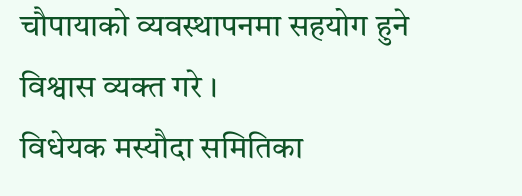चौपायाको व्यवस्थापनमा सहयोग हुने विश्वास व्यक्त गरे ।
विधेयक मस्यौदा समितिका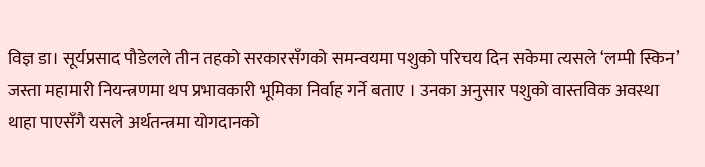विज्ञ डा। सूर्यप्रसाद पौडेलले तीन तहको सरकारसँगको समन्वयमा पशुको परिचय दिन सकेमा त्यसले ‘लम्पी स्किन’ जस्ता महामारी नियन्त्रणमा थप प्रभावकारी भूमिका निर्वाह गर्ने बताए । उनका अनुसार पशुको वास्तविक अवस्था थाहा पाएसँगै यसले अर्थतन्त्रमा योगदानको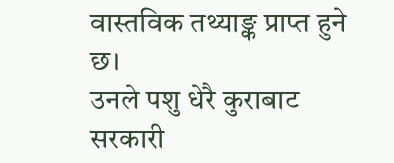वास्तविक तथ्याङ्क प्राप्त हुने छ।
उनले पशु धेरै कुराबाट सरकारी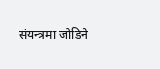संयन्त्रमा जोडिने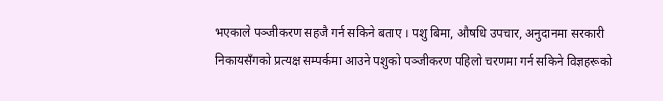भएकाले पञ्जीकरण सहजै गर्न सकिने बताए । पशु बिमा, औषधि उपचार, अनुदानमा सरकारी निकायसँगको प्रत्यक्ष सम्पर्कमा आउने पशुको पञ्जीकरण पहिलो चरणमा गर्न सकिने विज्ञहरूको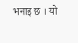भनाइ छ । यो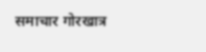समाचार गोरखात्र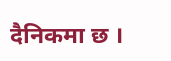दैनिकमा छ ।